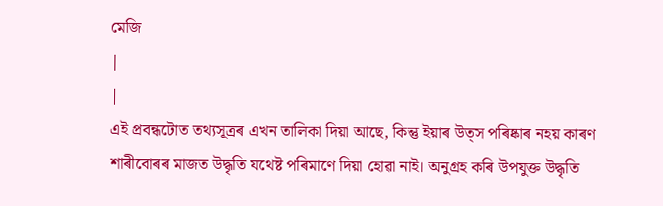মেজি
|
|
এই প্ৰবন্ধটোত তথ্যসূত্ৰৰ এখন তালিকা দিয়া আছে, কিন্তু ইয়াৰ উত্স পৰিষ্কাৰ নহয় কাৰণ শাৰীবোৰৰ মাজত উদ্ধৃতি যথেষ্ট পৰিমাণে দিয়া হোৱা নাই। অনুগ্ৰহ কৰি উপযুক্ত উদ্ধৃতি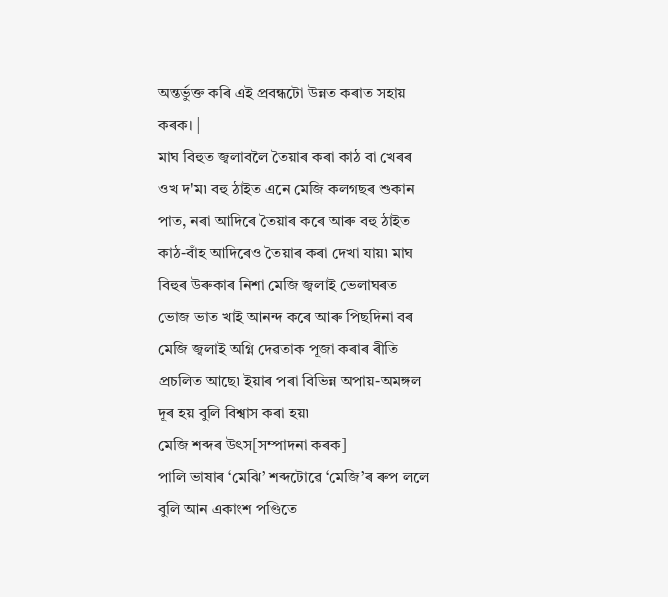অন্তৰ্ভুক্ত কৰি এই প্ৰবন্ধটো উন্নত কৰাত সহায় কৰক। |
মাঘ বিহুত জ্বলাবলৈ তৈয়াৰ কৰা কাঠ বা খেৰৰ ওখ দ'ম৷ বহু ঠাইত এনে মেজি কলগছৰ শুকান পাত, নৰা আদিৰে তৈয়াৰ কৰে আৰু বহু ঠাইত কাঠ-বাঁহ আদিৰেও তৈয়াৰ কৰা দেখা যায়৷ মাঘ বিহুৰ উৰুকাৰ নিশা মেজি জ্বলাই ভেলাঘৰত ভোজ ভাত খাই আনন্দ কৰে আৰু পিছদিনা বৰ মেজি জ্বলাই অগ্নি দেৱতাক পূজা কৰাৰ ৰীতি প্ৰচলিত আছে৷ ইয়াৰ পৰা বিভিন্ন অপায়-অমঙ্গল দূৰ হয় বুলি বিশ্বাস কৰা হয়৷
মেজি শব্দৰ উৎস[সম্পাদনা কৰক]
পালি ভাষাৰ ‘মেঝি’ শব্দটোৱে ‘মেজি’ৰ ৰুপ ললে বুলি আন একাংশ পণ্ডিতে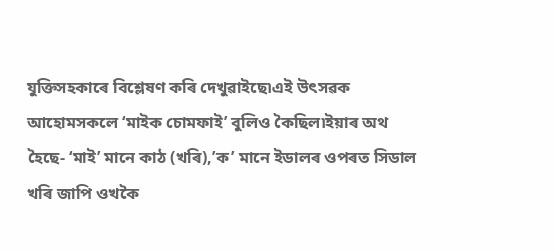যুক্তিসহকাৰে বিশ্লেষণ কৰি দেখুৱাইছে৷এই উৎসৱক আহোমসকলে ‘মাইক চোমফাই’ বুলিও কৈছিল৷ইয়াৰ অথ হৈছে- ‘মাই’ মানে কাঠ (খৰি),’ক’ মানে ইডালৰ ওপৰত সিডাল খৰি জাপি ওখকৈ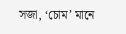সজা, ‘চোম’ মানে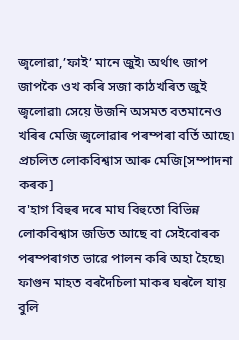জ্বলোৱা,’ফাই’ মানে জুই৷ অৰ্থাৎ জাপ জাপকৈ ওখ কৰি সজা কাঠখৰিত জুই জ্বলোৱা৷ সেয়ে উজনি অসমত বতমানেও খৰিৰ মেজি জ্বলোৱাৰ পৰম্পৰা বৰ্তি আছে৷
প্ৰচলিত লোকবিশ্বাস আৰু মেজি[সম্পাদনা কৰক]
ব'হাগ বিহুৰ দৰে মাঘ বিহুতো বিভিন্ন লোকবিশ্বাস জডিত আছে বা সেইবোৰক পৰম্পৰাগত ভাৱে পালন কৰি অহা হৈছে৷
ফাগুন মাহত বৰদৈচিলা মাকৰ ঘৰলৈ যায় বুলি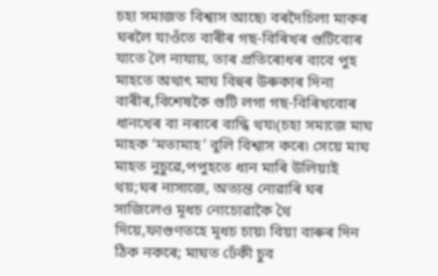চহা সমাজত বিশ্বাস আছে৷ বৰদৈচিলা মাকৰ ঘৰলৈ যাওঁতে বাৰীৰ গছ-বিৰিখৰ গুটিবোৰ যাতে লৈ নাযায়, তাৰ প্ৰতিৰোধৰ বাবে পুহ মাহতে অথাৎ মাঘ বিহুৰ উৰুকাৰ দিনা বাৰীৰ,বিশেষকৈ গুটি লগা গছ-বিৰিখবোৰ ধানখেৰ বা নৰাৰে বান্ধি থয৷(চহা সমাজে মাঘ মাহক ‘মতামাহ’ বুলি বিশ্বাস কৰে৷ সেয়ে মাঘ মাহত নুচুৱে,পপুহতে ধান মাৰি উলিয়াই থয়;ঘৰ নাসাজে, অত্যন্ত নোৱাৰি ঘৰ সাজিলেও মূধচ নোচোৱাকৈ থৈ দিয়ে,ফাগুণতহে মূধচ চায়৷ বিয়া বাৰুৰ দিন ঠিক নকৰে; মাঘত ঢেঁকী চুব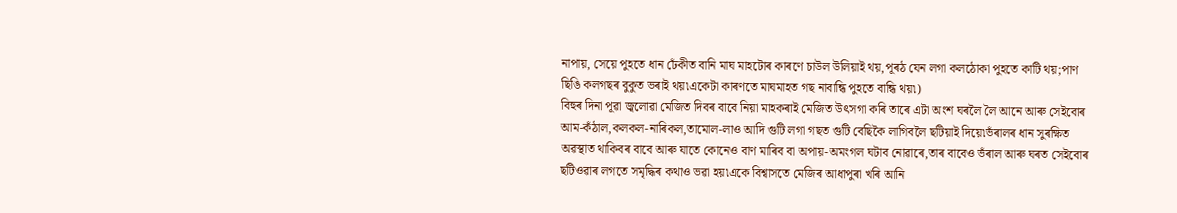নাপায়, সেয়ে পুহতে ধান ঢেঁকীত বানি মাঘ মাহটোৰ কাৰণে চাউল উলিয়াই থয়,পূৰঠ যেন লগা কলঠোকা পুহতে কাটি থয়;পাণ ছিঙি কলগছৰ বুকুত ভৰাই থয়৷একেটা কাৰণতে মাঘমাহত গছ নাবান্ধি পুহতে বান্ধি থয়৷)
বিহুৰ দিনা পূৱা জ্বলোৱা মেজিত দিবৰ বাবে নিয়া মাহকৰাই মেজিত উৎসগা কৰি তাৰে এটা অংশ ঘৰলৈ লৈ আনে আৰু সেইবোৰ আম-কঁঠাল,কলকল-নাৰিকল,তামোল-লাও আদি গুটি লগা গছত গুটি বেছিকৈ লাগিবলৈ ছটিয়াই দিয়ে৷ভঁৰালৰ ধান সুৰক্ষিত অৱস্থাত থাকিবৰ বাবে আৰু যাতে কোনেও বাণ মাৰিব বা অপায়-অমংগল ঘটাব নোৱাৰে,তাৰ বাবেও ভঁৰাল আৰু ঘৰত সেইবোৰ ছটিওৱাৰ লগতে সমৃদ্ধিৰ কথাও ভৱা হয়৷একে বিশ্বাসতে মেজিৰ আধাপুৰা খৰি আনি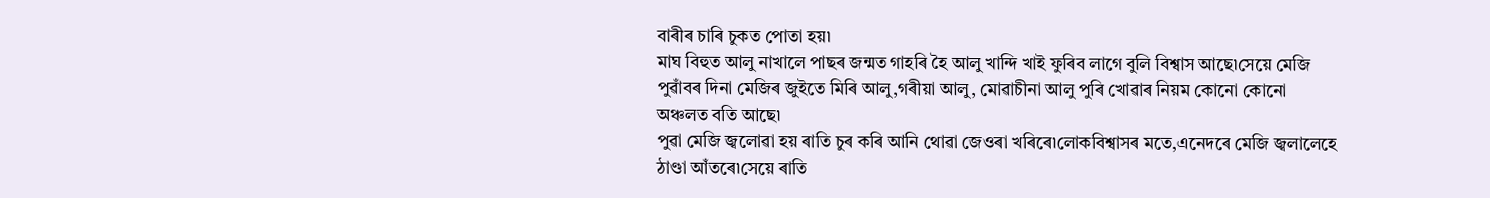বাৰীৰ চাৰি চুকত পোতা হয়৷
মাঘ বিহুত আলু নাখালে পাছৰ জন্মত গাহৰি হৈ আলু খান্দি খাই ফুৰিব লাগে বুলি বিশ্বাস আছে৷সেয়ে মেজি পুৱাঁবৰ দিনা মেজিৰ জুইতে মিৰি আলু,গৰীয়া আলু, মোৱাচীনা আলু পুৰি খোৱাৰ নিয়ম কোনো কোনো অঞ্চলত বতি আছে৷
পুৱা মেজি জ্বলোৱা হয় ৰাতি চুৰ কৰি আনি থোৱা জেওৰা খৰিৰে৷লোকবিশ্বাসৰ মতে,এনেদৰে মেজি জ্বলালেহে ঠাণ্ডা আঁতৰে৷সেয়ে ৰাতি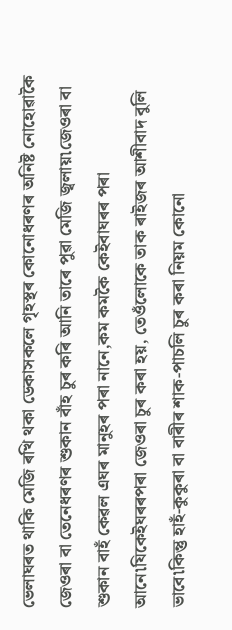ভেলাঘৰত থাকি মেজি ৰখি থকা ডেকাসকলে গৃহস্থৰ কোনোধৰণৰ অনিষ্ট নোহোৱাকৈ জেওৰা বা তেনেধৰণৰ শুকান বাঁহ চুৰ কৰি আনি তাৰে পুৱা মেজি জ্বলায়৷জেওৰা বা শুকান বাহঁ কেৱল এঘৰ মানুহৰ পৰা নানে,কম কমকৈ কেইবাঘৰৰ পৰা আনে৷যিকেইঘৰৰপৰা জেওৰা চুৰ কৰা হয়, তেওঁলোকে তাক ৰাইজৰ আশীবাদ বুলি ভাবে৷কিন্তু হাহঁ-কুকুৰা বা বাৰীৰ শাক-পাচলি চুৰ কৰা নিয়ম কোনো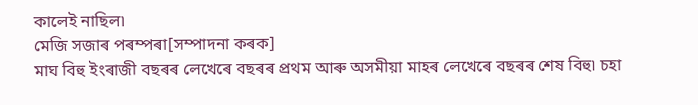কালেই নাছিল৷
মেজি সজাৰ পৰম্পৰা[সম্পাদনা কৰক]
মাঘ বিহু ইংৰাজী বছৰৰ লেখেৰে বছৰৰ প্ৰথম আৰু অসমীয়া মাহৰ লেখেৰে বছৰৰ শেষ বিহু৷ চহা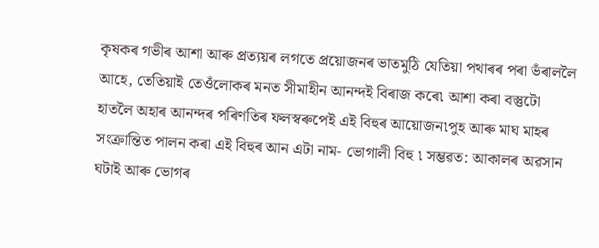কৃষকৰ গভীৰ আশা আৰু প্ৰত্যয়ৰ লগতে প্ৰয়োজনৰ ভাতমুঠি যেতিয়া পথাৰৰ পৰা ভঁৰাললৈ আহে, তেতিয়াই তেওঁলোকৰ মনত সীমাহীন আনন্দই বিৰাজ কৰে৷ আশা কৰা বস্তুটো হাতলৈ অহাৰ আনন্দৰ পৰিণতিৰ ফলস্বৰুপেই এই বিহুৰ আয়োজন৷পুহ আৰু মাঘ মাহৰ সংক্ৰান্তিত পালন কৰা এই বিহুৰ আন এটা নাম- ভোগালী বিহু ৷ সম্ভৱত: আকালৰ অৱসান ঘটাই আৰু ভোগৰ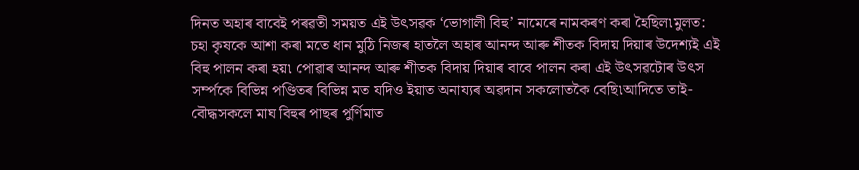দিনত অহাৰ বাবেই পৰৱতী সময়ত এই উৎসৱক ‘ভোগালী বিহু’ নামেৰে নামকৰণ কৰা হৈছিল৷মুলত: চহা কৃষকে আশা কৰা মতে ধান মুঠি নিজৰ হাতলৈ অহাৰ আনন্দ আৰু শীতক বিদায় দিয়াৰ উদেশ্যই এই বিহু পালন কৰা হয়৷ পোৱাৰ আনন্দ আৰু শীতক বিদায় দিয়াৰ বাবে পালন কৰা এই উৎসৱটোৰ উৎস সৰ্ম্পকে বিভিন্ন পণ্ডিতৰ বিভিন্ন মত যদিও ইয়াত অনায্যৰ অৱদান সকলোতকৈ বেছি৷আদিতে তাই-বৌদ্ধসকলে মাঘ বিহুৰ পাছৰ পুৰ্ণিমাত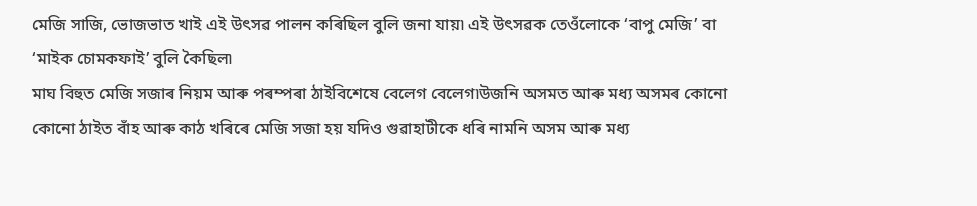মেজি সাজি, ভোজভাত খাই এই উৎসৱ পালন কৰিছিল বুলি জনা যায়৷ এই উৎসৱক তেওঁলোকে ‘বাপু মেজি’ বা ‘মাইক চোমকফাই’ বুলি কৈছিল৷
মাঘ বিহুত মেজি সজাৰ নিয়ম আৰু পৰম্পৰা ঠাইবিশেষে বেলেগ বেলেগ৷উজনি অসমত আৰু মধ্য অসমৰ কোনো কোনো ঠাইত বাঁহ আৰু কাঠ খৰিৰে মেজি সজা হয় যদিও গুৱাহাটীকে ধৰি নামনি অসম আৰু মধ্য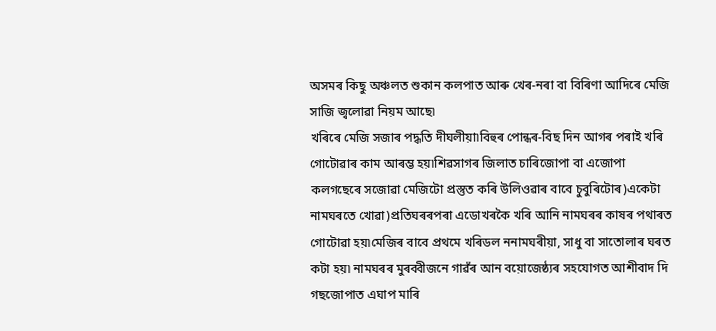অসমৰ কিছু অঞ্চলত শুকান কলপাত আৰু খেৰ-নৰা বা বিৰিণা আদিৰে মেজি সাজি জ্বলোৱা নিয়ম আছে৷
খৰিৰে মেজি সজাৰ পদ্ধতি দীঘলীয়া৷বিহুৰ পোন্ধৰ-বিছ দিন আগৰ পৰাই খৰি গোটোৱাৰ কাম আৰম্ভ হয়৷শিৱসাগৰ জিলাত চাৰিজোপা বা এজোপা কলগছেৰে সজোৱা মেজিটো প্ৰস্তুত কৰি উলিওৱাৰ বাবে চুবুৰিটোৰ)একেটা নামঘৰতে খোৱা)প্ৰতিঘৰৰপৰা এডোখৰকৈ খৰি আনি নামঘৰৰ কাষৰ পথাৰত গোটোৱা হয়৷মেজিৰ বাবে প্ৰথমে খৰিডল ননামঘৰীয়া, সাধু বা সাতোলাৰ ঘৰত কটা হয়৷ নামঘৰৰ মুৰব্বীজনে গাৱঁৰ আন বয়োজেষ্ঠ্যৰ সহযোগত আশীবাদ দি গছজোপাত এঘাপ মাৰি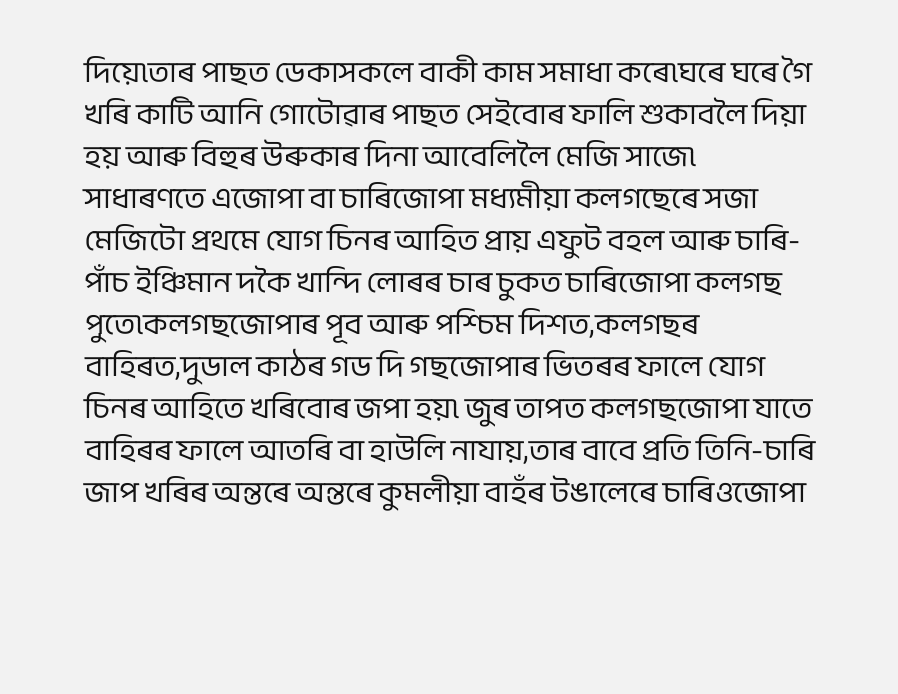দিয়ে৷তাৰ পাছত ডেকাসকলে বাকী কাম সমাধা কৰে৷ঘৰে ঘৰে গৈ খৰি কাটি আনি গোটোৱাৰ পাছত সেইবোৰ ফালি শুকাবলৈ দিয়া হয় আৰু বিহুৰ উৰুকাৰ দিনা আবেলিলৈ মেজি সাজে৷ সাধাৰণতে এজোপা বা চাৰিজোপা মধ্যমীয়া কলগছেৰে সজা মেজিটো প্ৰথমে যোগ চিনৰ আহিত প্ৰায় এফুট বহল আৰু চাৰি-পাঁচ ইঞ্চিমান দকৈ খান্দি লোৰৰ চাৰ চুকত চাৰিজোপা কলগছ পুতে৷কলগছজোপাৰ পূব আৰু পশ্চিম দিশত,কলগছৰ বাহিৰত,দুডাল কাঠৰ গড দি গছজোপাৰ ভিতৰৰ ফালে যোগ চিনৰ আহিতে খৰিবোৰ জপা হয়৷ জুৰ তাপত কলগছজোপা যাতে বাহিৰৰ ফালে আতৰি বা হাউলি নাযায়,তাৰ বাবে প্ৰতি তিনি-চাৰি জাপ খৰিৰ অন্তৰে অন্তৰে কুমলীয়া বাহঁৰ টঙালেৰে চাৰিওজোপা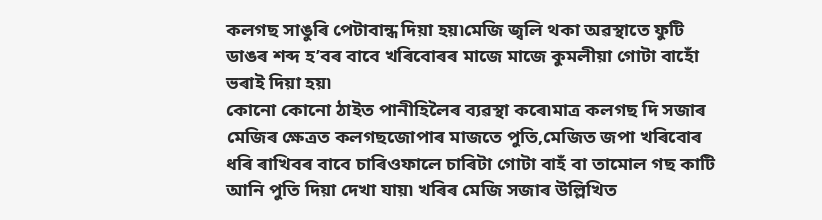কলগছ সাঙুৰি পেটাবান্ধ দিয়া হয়৷মেজি জ্বলি থকা অৱস্থাতে ফুটি ডাঙৰ শব্দ হ’বৰ বাবে খৰিবোৰৰ মাজে মাজে কুমলীয়া গোটা বাহোঁ ভৰাই দিয়া হয়৷
কোনো কোনো ঠাইত পানীহিলৈৰ ব্যৱস্থা কৰে৷মাত্ৰ কলগছ দি সজাৰ মেজিৰ ক্ষেত্ৰত কলগছজোপাৰ মাজতে পুতি,মেজিত জপা খৰিবোৰ ধৰি ৰাখিবৰ বাবে চাৰিওফালে চাৰিটা গোটা বাহঁ বা তামোল গছ কাটি আনি পুতি দিয়া দেখা যায়৷ খৰিৰ মেজি সজাৰ উল্লিখিত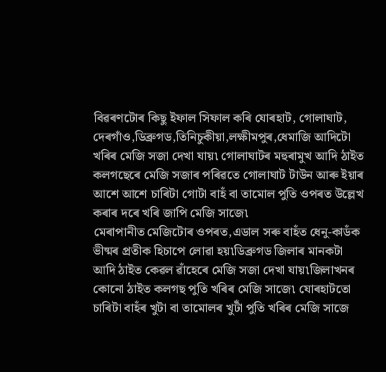বিৱৰণটোৰ কিছু ইফাল সিফাল কৰি যোৰহাট, গোলাঘাট, দেৰগাঁও,ডিব্ৰুগড,তিনিচুকীয়া,লক্ষীমপুৰ,ধেমাজি আদিটো খৰিৰ মেজি সজা দেখা যায়৷ গোলাঘাটৰ মহুৰামুখ আদি ঠাইত কলগছেৰে মেজি সজাৰ পৰিৱতে গোলাঘাট টাউন আৰু ইয়াৰ আশে আশে চাৰিটা গোটা বাহঁ বা তামোল পুতি ওপৰত উল্লেখ কৰাৰ দৰে খৰি জাপি মেজি সাজে৷
মেৰাপানীত মেজিটোৰ ওপৰত,এডাল সৰু বাহঁত ধেনু-কাডঁক ভীষ্মৰ প্ৰতীক হিচাপে লোৱা হয়৷ডিব্ৰুগড জিলাৰ মানকটা আদি ঠাইত কেৱল ৱাঁহেৰে মেজি সজা দেখা যায়৷জিলাখনৰ কোনো ঠাইত কলগছ পুতি খৰিৰ মেজি সাজে৷ যোৰহাটতো চাৰিটা বাহঁৰ খুটা বা তামোলৰ খুটাঁ পুতি খৰিৰ মেজি সাজে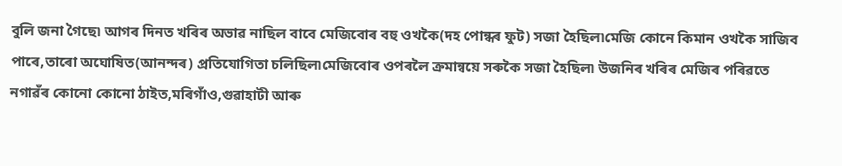বুলি জনা গৈছে৷ আগৰ দিনত খৰিৰ অভাৱ নাছিল বাবে মেজিবোৰ বহু ওখকৈ(দহ পোন্ধৰ ফুট) সজা হৈছিল৷মেজি কোনে কিমান ওখকৈ সাজিব পাৰে,তাৰো অঘোষিত(আনন্দৰ) প্ৰতিযোগিতা চলিছিল৷মেজিবোৰ ওপৰলৈ ক্ৰমান্বয়ে সৰুকৈ সজা হৈছিল৷ উজনিৰ খৰিৰ মেজিৰ পৰিৱতে নগাৱঁৰ কোনো কোনো ঠাইত,মৰিগাঁও,গুৱাহাটী আৰু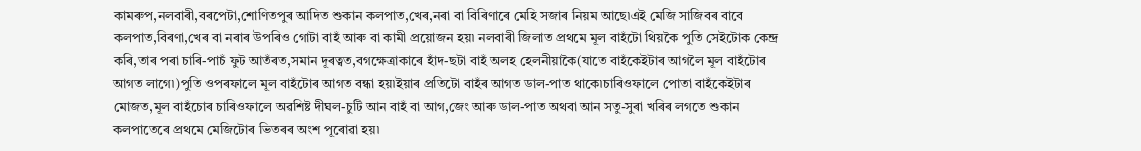কামৰুপ,নলবাৰী,বৰপেটা,শোণিতপুৰ আদিত শুকান কলপাত,খেৰ,নৰা বা বিৰিণাৰে মেহি সজাৰ নিয়ম আছে৷এই মেজি সাজিবৰ বাবে কলপাত,বিৰণা,খেৰ বা নৰাৰ উপৰিও গোটা বাহঁ আৰু বা কামী প্ৰয়োজন হয়৷ নলবাৰী জিলাত প্ৰথমে মূল বাহঁটো থিয়কৈ পুতি সেইটোক কেন্দ্ৰ কৰি,তাৰ পৰা চাৰি-পাচঁ ফুট আতঁৰত,সমান দূৰত্বত,বগক্ষেত্ৰাকাৰে হাঁদ-ছটা বাহঁ অলহ হেলনীয়াকৈ(যাতে বাহঁকেইটাৰ আগলৈ মূল বাহঁটোৰ আগত লাগে৷)পুতি ওপৰফালে মূল বাহঁটোৰ আগত বন্ধা হয়৷ইয়াৰ প্ৰতিটো বাহঁৰ আগত ডাল-পাত থাকে৷চাৰিওফালে পোতা বাহঁকেইটাৰ মোজত,মূল বাহঁচোৰ চাৰিওফালে অৱশিষ্ট দীঘল-চুটি আন বাহঁ বা আগ,জেং আৰু ডাল-পাত অথবা আন সতু-সুৰা খৰিৰ লগতে শুকান কলপাতেৰে প্ৰথমে মেজিটোৰ ভিতৰৰ অংশ পূৰোৱা হয়৷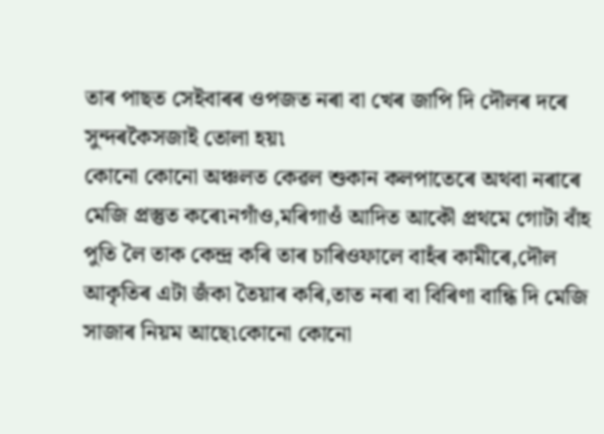তাৰ পাছত সেইবাৰৰ ওপজত নৰা বা খেৰ জাপি দি দৌলৰ দৰে সুন্দৰকৈসজাই তোলা হয়৷
কোনো কোনো অঞ্চলত কেৱল শুকান কলপাতেৰে অথবা নৰাৰে মেজি প্ৰস্তুত কৰে৷নগাঁও,মৰিগাওঁ আদিত আকৌ প্ৰথমে গোটা বাঁহ পুতি লৈ তাক কেন্দ্ৰ কৰি তাৰ চাৰিওফালে বাহঁৰ কামীৰে,দৌল আকৃতিৰ এটা জঁকা তৈয়াৰ কৰি,তাত নৰা বা বিৰিণা বান্ধি দি মেজি সাজাৰ নিয়ম আছে৷কোনো কোনো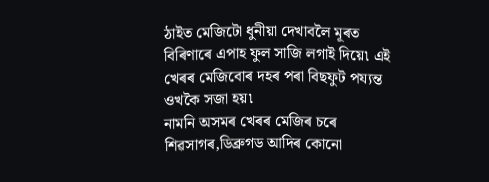ঠাইত মেজিটো ধুনীয়া দেখাবলৈ মূৰত বিৰিণাৰে এপাহ ফুল সাজি লগাই দিয়ে৷ এই খেৰৰ মেজিবোৰ দহৰ পৰা বিছফুট পয্যন্ত ওখকৈ সজা হয়৷
নামনি অসমৰ খেৰৰ মেজিৰ চৰে শিৱসাগৰ,ডিব্ৰুগড আদিৰ কোনো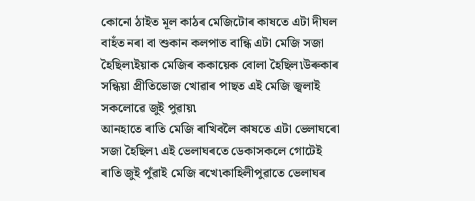কোনো ঠাইত মূল কাঠৰ মেজিটোৰ কাষতে এটা দীঘল বাহঁত নৰা বা শুকান কলপাত বান্ধি এটা মেজি সজা হৈছিল৷ইয়াক মেজিৰ ককায়েক বোলা হৈছিল৷উৰুকাৰ সন্ধিয়া প্ৰীতিভোজ খোৱাৰ পাছত এই মেজি জ্বলাই সকলোৱে জুই পুৱায়৷
আনহাতে ৰাতি মেজি ৰাখিবলৈ কাষতে এটা ভেলাঘৰো সজা হৈছিল৷ এই ভেলাঘৰতে ডেকাসকলে গোটেই ৰাতি জুই পুঁৱাই মেজি ৰখে৷কাহিলীপুৱাতে ভেলাঘৰ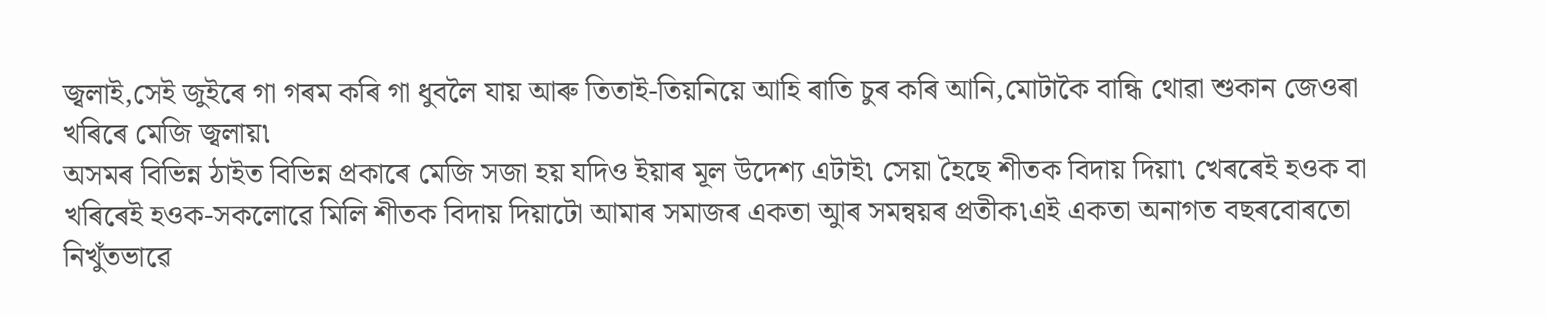জ্বলাই,সেই জুইৰে গা গৰম কৰি গা ধুবলৈ যায় আৰু তিতাই-তিয়নিয়ে আহি ৰাতি চুৰ কৰি আনি,মোটাকৈ বান্ধি থোৱা শুকান জেওৰা খৰিৰে মেজি জ্বলায়৷
অসমৰ বিভিন্ন ঠাইত বিভিন্ন প্ৰকাৰে মেজি সজা হয় যদিও ইয়াৰ মূল উদেশ্য এটাই৷ সেয়া হৈছে শীতক বিদায় দিয়া৷ খেৰৰেই হওক বা খৰিৰেই হওক-সকলোৱে মিলি শীতক বিদায় দিয়াটো আমাৰ সমাজৰ একতা আুৰ সমন্বয়ৰ প্ৰতীক৷এই একতা অনাগত বছৰবোৰতো নিখুঁতভাৱে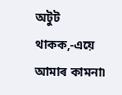অটুট থাকক,-এয়ে আমাৰ কামনা৷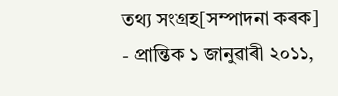তথ্য সংগ্ৰহ[সম্পাদনা কৰক]
- প্ৰান্তিক ১ জানুৱাৰী ২০১১,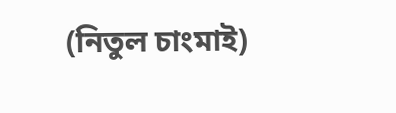(নিতুল চাংমাই)